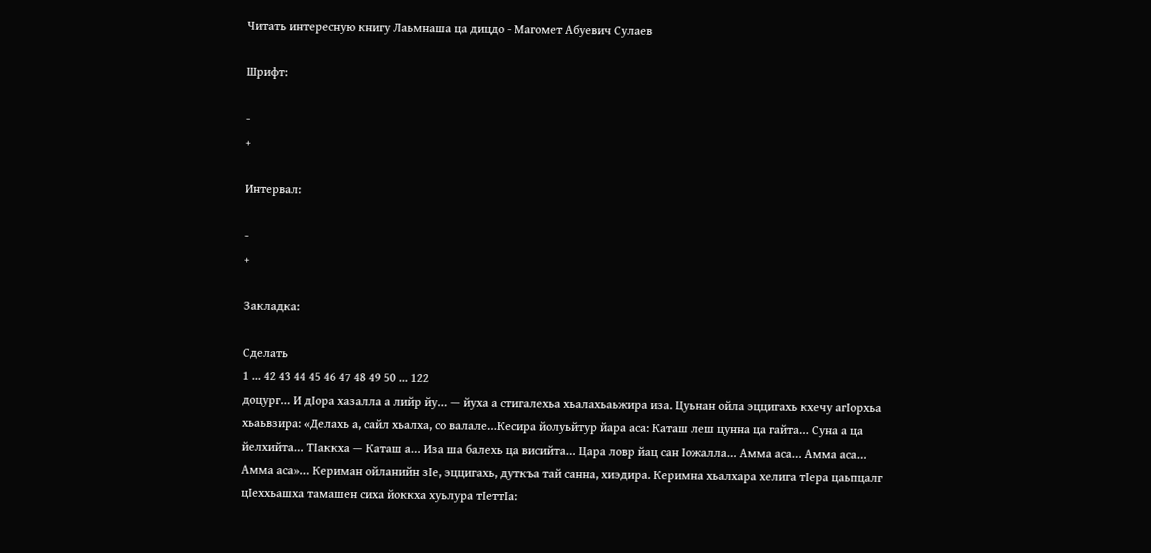Читать интересную книгу Лаьмнаша ца дицдо - Магомет Абуевич Сулаев

Шрифт:

-
+

Интервал:

-
+

Закладка:

Сделать
1 ... 42 43 44 45 46 47 48 49 50 ... 122
доцург… И дIора хазалла а лийр йу… — йуха а стигалехьа хьалахьаьжира иза. Цуьнан ойла эццигахь кхечу агIорхьа хьаьвзира: «Делахь а, сайл хьалха, со валале…Кесира йолуьйтур йара аса: Каташ леш цунна ца гайта… Суна а ца йелхийта… ТIаккха — Каташ а… Иза ша балехь ца висийта… Цара ловр йац сан Iожалла… Амма аса… Амма аса… Амма аса»… Кериман ойланийн зIе, эццигахь, дуткъа тай санна, хиэдира. Керимна хьалхара хелига тIера цаьпцалг цIеххьашха тамашен сиха йоккха хуьлура тIеттIа: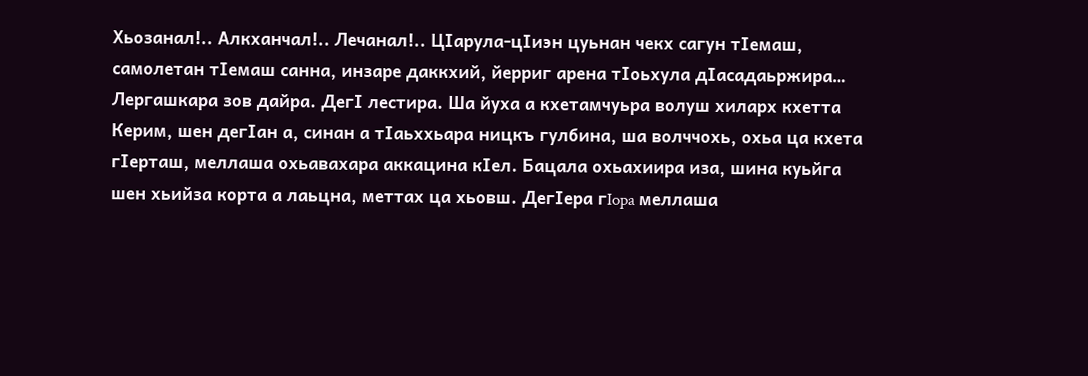Хьозанал!.. Алкханчал!.. Лечанал!.. ЦIарула-цIиэн цуьнан чекх сагун тIемаш, самолетан тIемаш санна, инзаре даккхий, йерриг арена тIоьхула дIасадаьржира… Лергашкара зов дайра. ДегI лестира. Ша йуха а кхетамчуьра волуш хиларх кхетта Керим, шен дегIан а, синан а тIаьххьара ницкъ гулбина, ша волччохь, охьа ца кхета гIерташ, меллаша охьавахара аккацина кIел. Бацала охьахиира иза, шина куьйга шен хьийза корта а лаьцна, меттах ца хьовш. ДегIера гIopa меллаша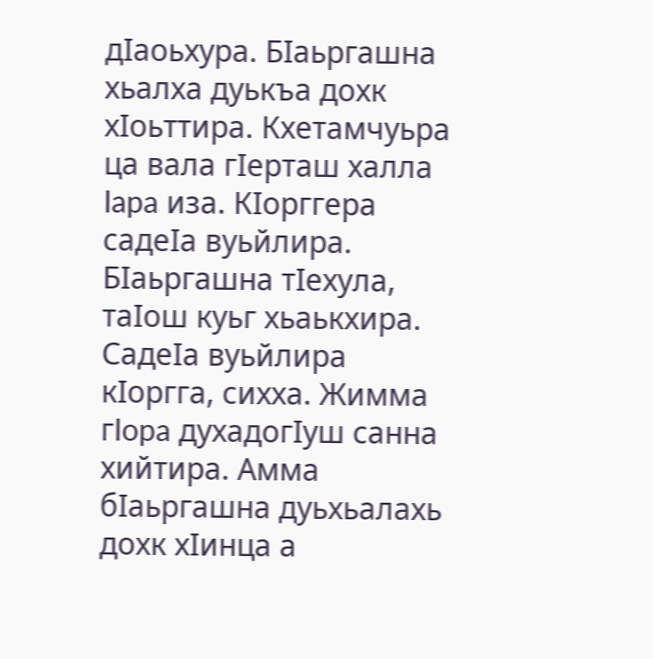дIаоьхура. БIаьргашна хьалха дуькъа дохк хIоьттира. Кхетамчуьра ца вала гIерташ халла Iapa иза. КIорггера садеIа вуьйлира. БIаьргашна тIехула, таIош куьг хьаькхира. СадеIа вуьйлира кIоргга, сихха. Жимма гIopa духадогIуш санна хийтира. Амма бIаьргашна дуьхьалахь дохк хIинца а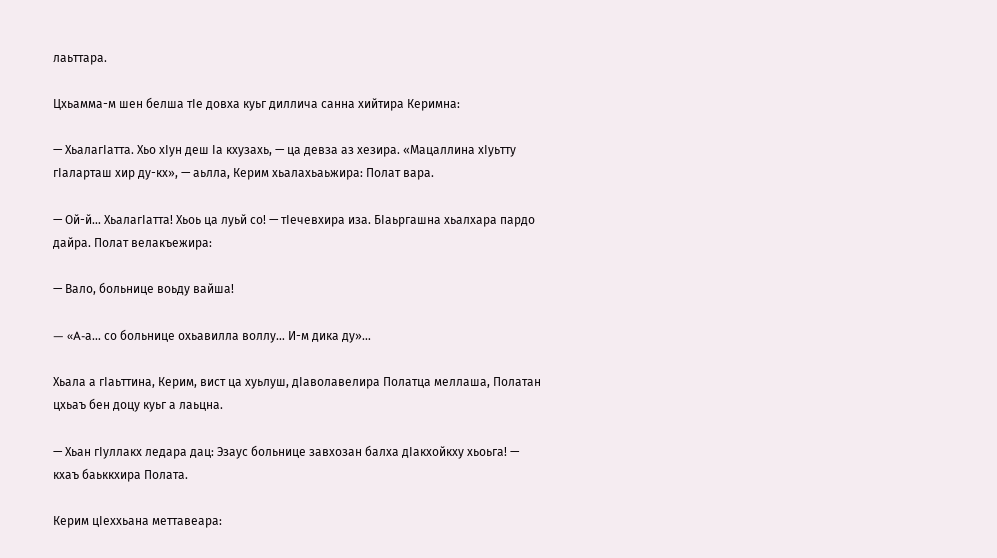лаьттара.

Цхьамма-м шен белша тIе довха куьг диллича санна хийтира Керимна:

— ХьалагIатта. Хьо хIун деш Iа кхузахь, — ца девза аз хезира. «Мацаллина хIуьтту гIаларташ хир ду-кх», — аьлла, Керим хьалахьаьжира: Полат вара.

— Ой-й… ХьалагIатта! Хьоь ца луьй со! — тIечевхира иза. БIаьргашна хьалхара пардо дайра. Полат велакъежира:

— Вало, больнице воьду вайша!

— «A-а… со больнице охьавилла воллу… И-м дика ду»…

Хьала а гIаьттина, Керим, вист ца хуьлуш, дIаволавелира Полатца меллаша, Полатан цхьаъ бен доцу куьг а лаьцна.

— Хьан гIуллакх ледара дац: Эзаус больнице завхозан балха дIакхойкху хьоьга! — кхаъ баьккхира Полата.

Керим цIеххьана меттавеара: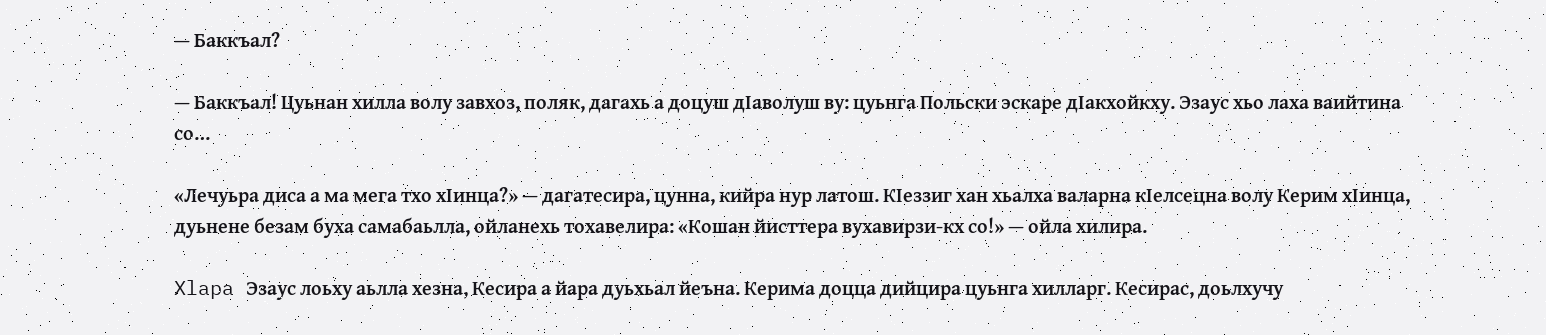— Баккъал?

— Баккъал! Цуьнан хилла волу завхоз, поляк, дагахь а доцуш дIаволуш ву: цуьнга Польски эскаре дIакхойкху. Эзаус хьо лаха ваийтина со…

«Лечуьра диса а ма мега тхо хIинца?» — дагатесира, цунна, кийра нур латош. КIеззиг хан хьалха валарна кIелсецна волу Керим хIинца, дуьнене безам буха самабаьлла, ойланехь тохавелира: «Кошан йисттера вухавирзи-кх со!» — ойла хилира.

Xlapa Эзаус лоьху аьлла хезна, Кесира а йара дуьхьал йеъна. Керима доцца дийцира цуьнга хилларг. Кесирас, доьлхучу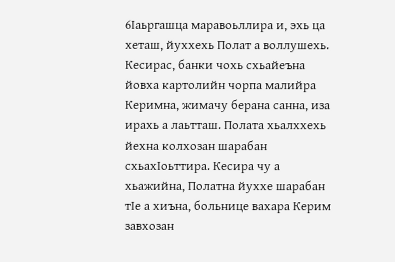6Iаьргашца маравоьллира и, эхь ца хеташ, йуххехь Полат а воллушехь. Кесирас, банки чохь схьайеъна йовха картолийн чорпа малийра Керимна, жимачу берана санна, иза ирахь а лаьтташ. Полата хьалххехь йехна колхозан шарабан схьахIоьттира. Кесира чу а хьажийна, Полатна йуххе шарабан тIе а хиъна, больнице вахара Керим завхозан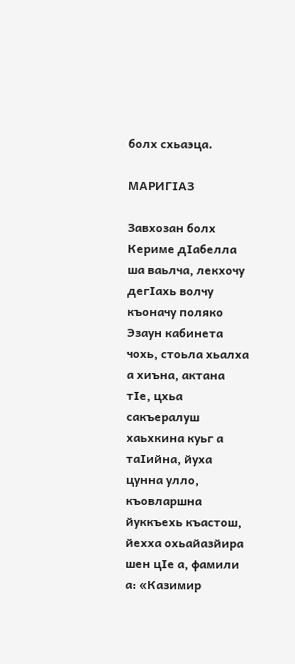болх схьаэца.

МАРИГIАЗ

Завхозан болх Кериме дIабелла ша ваьлча, лекхочу дегIахь волчу къоначу поляко Эзаун кабинета чохь, стоьла хьалха а хиъна, актана тIе, цхьа сакъералуш хаьхкина куьг а таIийна, йуха цунна улло, къовларшна йуккъехь къастош, йехха охьайазйира шен цIе а, фамили а: «Казимир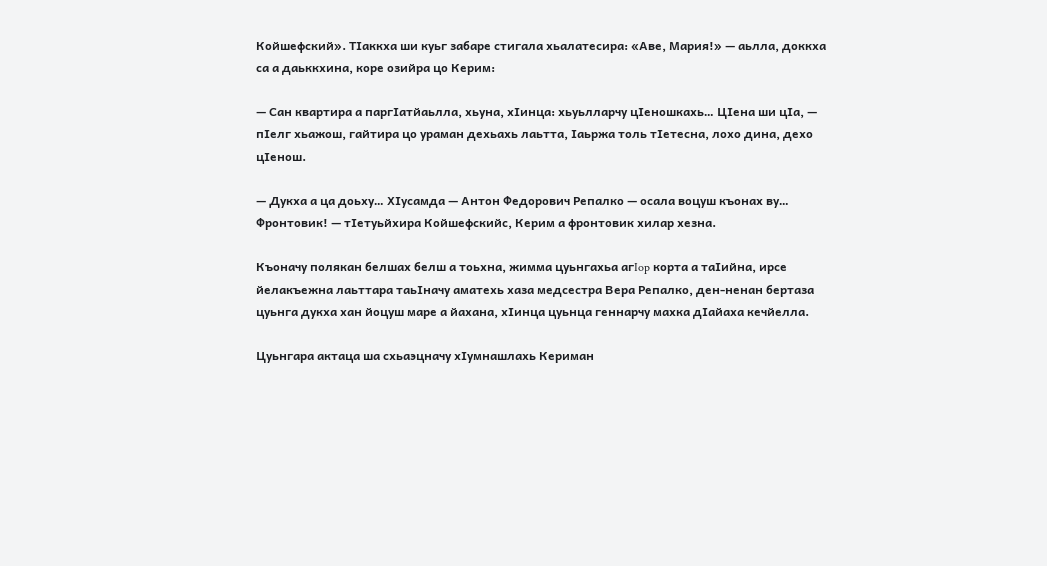Койшефский». ТIаккха ши куьг забаре стигала хьалатесира: «Аве, Мария!» — аьлла, доккха са а даьккхина, коре озийра цо Керим:

— Сан квартира а паргIатйаьлла, хьуна, хIинца: хьуьлларчу цIеношкахь… ЦIена ши цIа, — пIелг хьажош, гайтира цо ураман дехьахь лаьтта, Iаьржа толь тIетесна, лохо дина, дехо цIенош.

— Дукха а ца доьху… ХIусамда — Антон Федорович Репалко — осала воцуш къонах ву… Фронтовик! — тIетуьйхира Койшефскийс, Керим а фронтовик хилар хезна.

Къоначу полякан белшах белш а тоьхна, жимма цуьнгахьа aгIop корта а таIийна, ирсе йелакъежна лаьттара таьIначу аматехь хаза медсестра Вера Репалко, ден-ненан бертаза цуьнга дукха хан йоцуш маре а йахана, хIинца цуьнца геннарчу махка дIайаха кечйелла.

Цуьнгара актаца ша схьаэцначу хIумнашлахь Кериман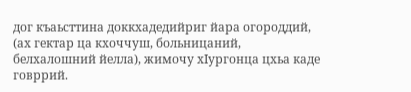дог къаьсттина доккхадедийриг йара огороддий, (ах гектар ца кхоччуш, больницаний, белхалошний йелла), жимочу хIургонца цхьа каде говррий.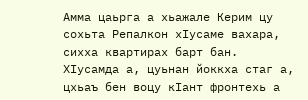Амма цаьрга а хьажале Керим цу сохьта Репалкон xIycaме вахара, сихха квартирах барт бан. ХIусамда а, цуьнан йоккха стаг а, цхьаъ бен воцу кIант фронтехь а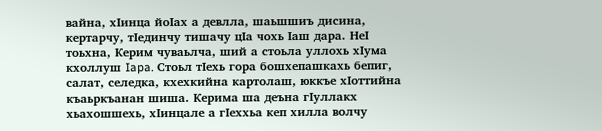вайна, хIинца йоIах а девлла, шаьшшиъ дисина, кертарчу, тIединчу тишачу цIа чохь Iаш дара. НеI тоьхна, Керим чуваьлча, ший а стоьла уллохь хIума кхоллуш Iapa. Стоьл тIехь гора бошхепашкахь бепиг, салат, селедка, кхехкийна картолаш, юккъе хIоттийна къаьркъанан шиша. Керима ша деъна гIуллакх хьахошшехь, хIинцале а гIеххьа кеп хилла волчу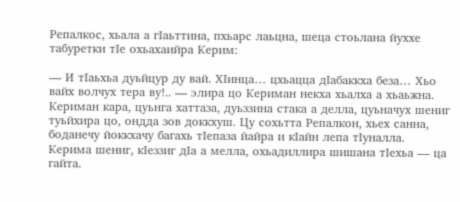Репалкос, хьала а гIаьттина, пхьарс лаьцна, шеца стоьлана йуххе табуретки тIе охьахаийра Керим:

— И тIаьхьа дуьйцур ду вай. ХIинца… цхьацца дIабаккха беза… Хьо вайх волчух тера ву!.. — элира цо Кериман некха хьалха а хьаьжна. Кериман кара, цуьнга хаттаза, дуьззина стака а делла, цуьначух шениг туьйхира цо, ондда зов доккхуш. Цу сохьтта Репалкон, хьех санна, боданечу йоккхачу багахь тIепаза йайра и кIайн лепа тIуналла. Керима шениг, кIеззиг дIа а мелла, охьадиллира шишана тIехьа — ца гайта.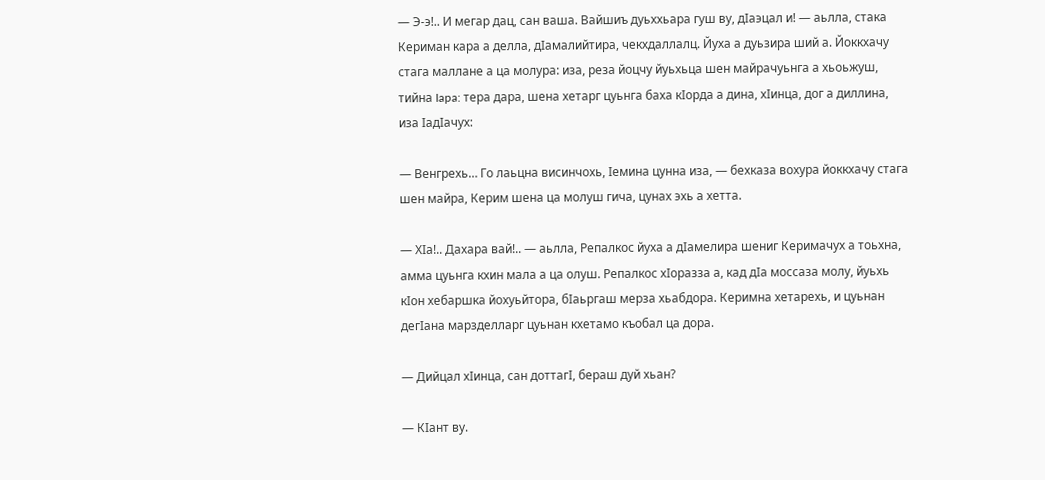— Э-э!.. И мегар дац, сан ваша. Вайшиъ дуьххьара гуш ву, дIаэцал и! — аьлла, стака Кериман кара а делла, дIамалийтира, чекхдаллалц. Йуха а дуьзира ший а. Йоккхачу стага маллане а ца молура: иза, реза йоцчу йуьхьца шен майрачуьнга а хьоьжуш, тийна Iapa: тера дара, шена хетарг цуьнга баха кIорда а дина, хIинца, дог а диллина, иза IадIачух:

— Венгрехь… Го лаьцна висинчохь, Iемина цунна иза, — бехказа вохура йоккхачу стага шен майра, Керим шена ца молуш гича, цунах эхь а хетта.

— ХIа!.. Дахара вай!.. — аьлла, Репалкос йуха а дIамелира шениг Керимачух а тоьхна, амма цуьнга кхин мала а ца олуш. Репалкос хIоразза а, кад дIа моссаза молу, йуьхь кIон хебаршка йохуьйтора, бIаьргаш мерза хьабдора. Керимна хетарехь, и цуьнан дегIана марзделларг цуьнан кхетамо къобал ца дора.

— Дийцал хIинца, сан доттагI, бераш дуй хьан?

— КIант ву.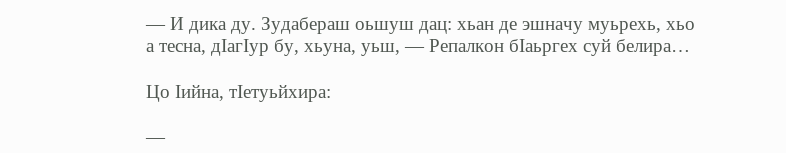— И дика ду. Зудабераш оьшуш дац: хьан де эшначу муьрехь, хьо а тесна, дIагIур бу, хьуна, уьш, — Репалкон бIаьргех суй белира…

Цо Iийна, тIетуьйхира:

—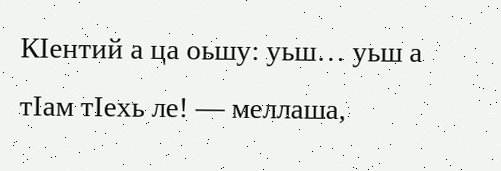КIентий а ца оьшу: уьш… уьш а тIам тIехь ле! — меллаша,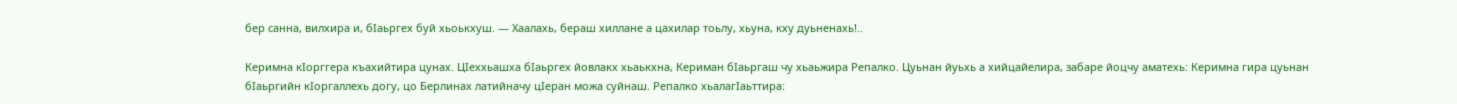бер санна, вилхира и, бIаьргех буй хьоькхуш. — Хаалахь, бераш хиллане а цахилар тоьлу, хьуна, кху дуьненахь!..

Керимна кIорггера къахийтира цунах. ЦIеххьашха бIаьргех йовлакх хьаькхна, Кериман бIаьргаш чу хьаьжира Репалко. Цуьнан йуьхь а хийцайелира, забаре йоцчу аматехь: Керимна гира цуьнан бIаьргийн кIоргаллехь догу, цо Берлинах латийначу цIеран можа суйнаш. Репалко хьалагIаьттира: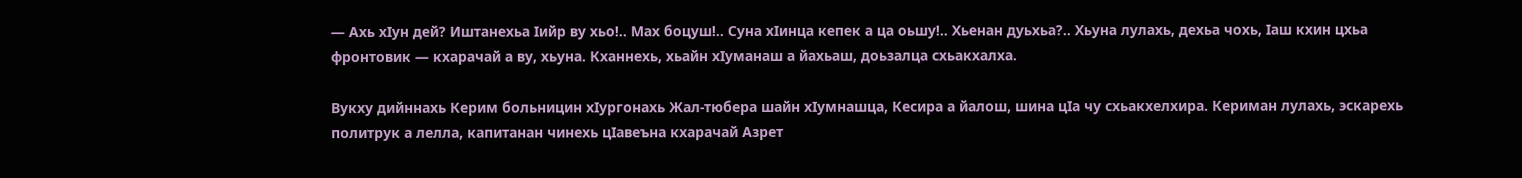— Ахь хIун дей? Иштанехьа Iийр ву хьо!.. Мах боцуш!.. Суна хIинца кепек а ца оьшу!.. Хьенан дуьхьа?.. Хьуна лулахь, дехьа чохь, Iаш кхин цхьа фронтовик — кхарачай а ву, хьуна. Кханнехь, хьайн хIуманаш а йахьаш, доьзалца схьакхалха.

Вукху дийннахь Керим больницин хIургонахь Жал-тюбера шайн хIумнашца, Кесира а йалош, шина цIа чу схьакхелхира. Кериман лулахь, эскарехь политрук а лелла, капитанан чинехь цIавеъна кхарачай Азрет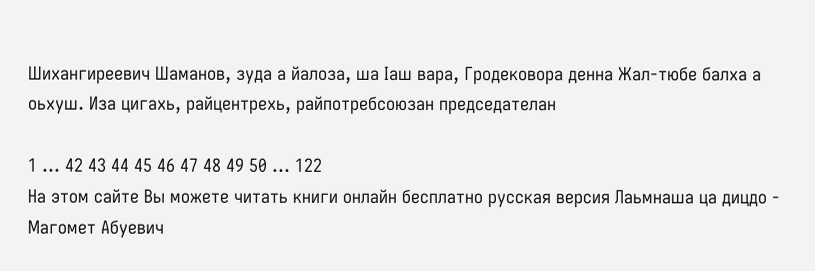Шихангиреевич Шаманов, зуда а йалоза, ша Iаш вара, Гродековора денна Жал-тюбе балха а оьхуш. Иза цигахь, райцентрехь, райпотребсоюзан председателан

1 ... 42 43 44 45 46 47 48 49 50 ... 122
На этом сайте Вы можете читать книги онлайн бесплатно русская версия Лаьмнаша ца дицдо - Магомет Абуевич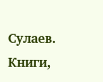Сулаев.
Книги,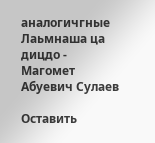аналогичгные Лаьмнаша ца дицдо - Магомет Абуевич Сулаев

Оставить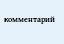комментарий